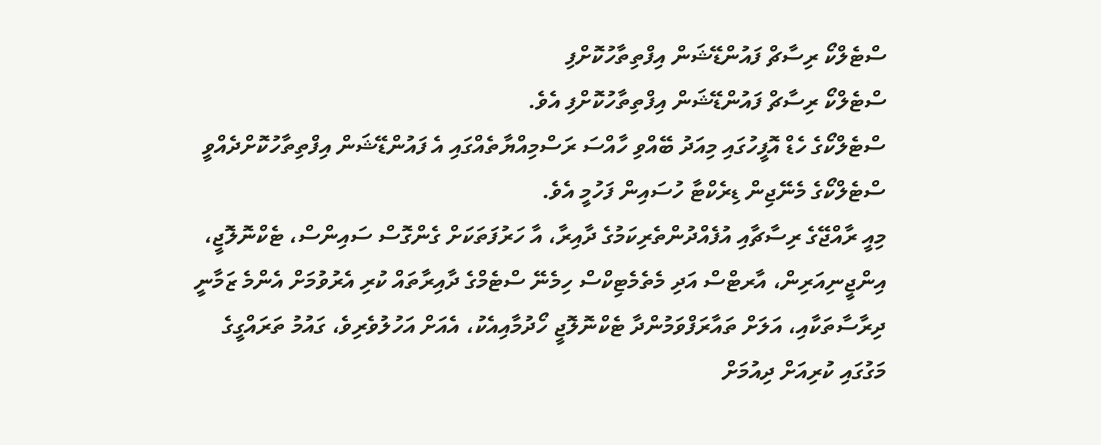ސްޓެލްކޯ ރިސާޗް ފައުންޑޭޝަން އިފްތިތާހުކޮށްފި
ސްޓެލްކޯ ރިސާޗް ފައުންޑޭޝަން އިފްތިތާހުކޮށްފި އެވެ.
ސްޓެލްކޯގެ ހެޑް އޮފީހުގައި މިއަދު ބޭއްވި ހާއްސަ ރަސްމިއްޔާތެއްގައި އެ ފައުންޑޭޝަން އިފްތިތާހުކޮށްދެއްވީ ސްޓެލްކޯގެ މެނޭޖިން ޑިރެކްޓާ ހުސައިން ފަހުމީ އެވެ.
މިއީ ރާއްޖޭގެ ރިސާޗާއި އުފެއްދުންތެރިކަމުގެ ދާއިރާ، އާ ހަރުފަތަކަށް ގެންގޮސް ސައިންސް، ޓެކްނޮލޮޖީ، އިންޖީނިއަރިން، އާރޓްސް އަދި މެތެމެޓިކްސް ހިމެނޭ ސްޓެމްގެ ދާއިރާތައް ކުރި އެރުވުމަށް އެންމެ ޒަމާނީ ދިރާސާތަކާއި، އަލަށް ތައާރަފްވަމުންދާ ޓެކްނޮލޮޖީ ހޯދުމާއިއެކު، އެއަށް އަހުލުވެރިވެ، ގައުމު ތަރައްގީގެ މަގުގައި ކުރިއަށް ދިއުމަށް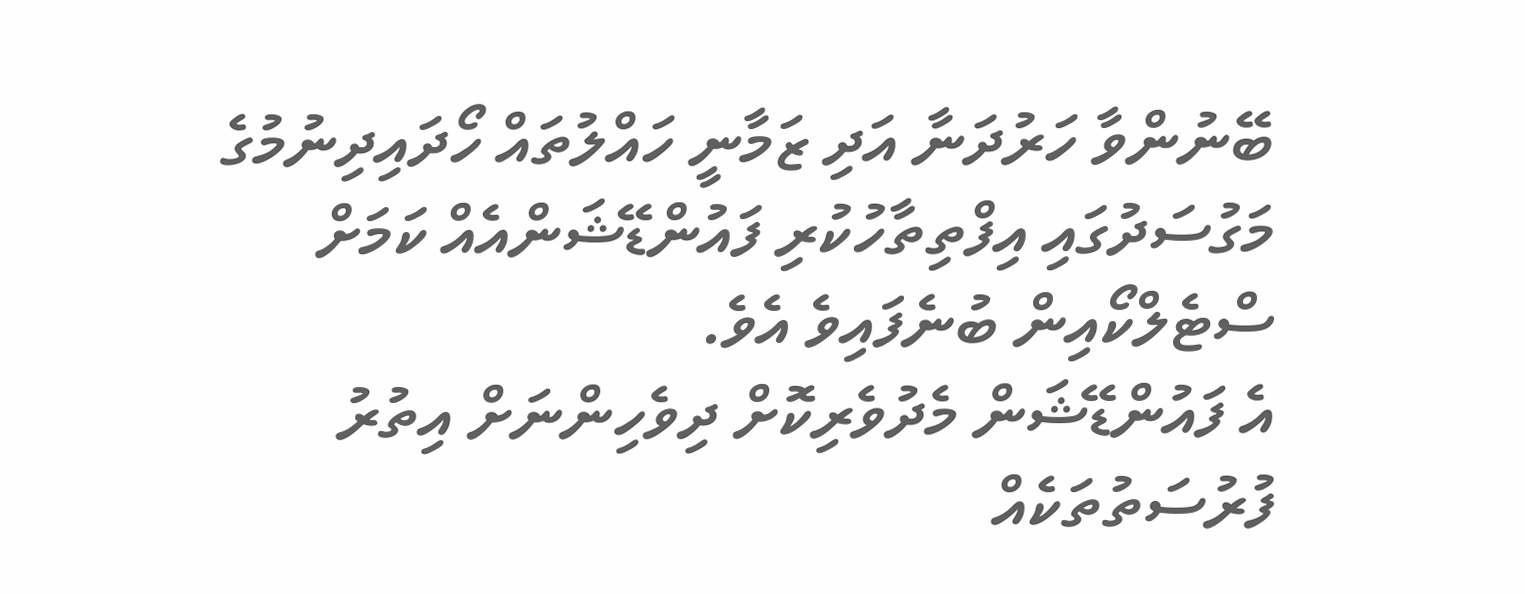ބޭނުންވާ ހަރުދަނާ އަދި ޒަމާނީ ހައްލުތައް ހޯދައިދިނުމުގެ މަގުސަދުގައި އިފްތިތާހުކުރި ފައުންޑޭޝަންއެއް ކަމަށް ސްޓެލްކޯއިން ބުނެފައިވެ އެވެ.
އެ ފައުންޑޭޝަން މެދުވެރިކޮށް ދިވެހިންނަށް އިތުރު ފުރުސަތުތަކެއް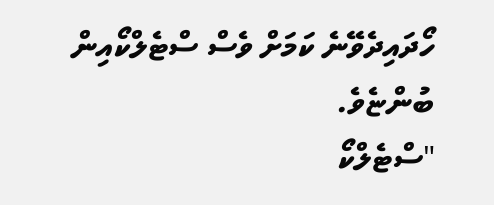ހޯދައިދެވޭނެ ކަމަށް ވެސް ސްޓެލްކޯއިން ބުންޏެވެ.
"ސްޓެލްކޯ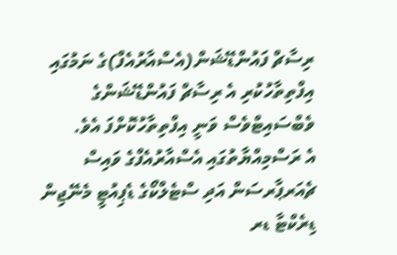ރިސާޗް ފައުންޑޭޝަން(އެސްއާރުއެފް)ގެ ނަމުގައި އިފްތިތާހުކުރި އެ ރިސާޗް ފައުންޑޭޝަންގެ ވެބްސައިޓްވެސް ވަނީ އިފްތިތާހުކޮށްފަ އެވެ.
އެ ރަސްމިއްޔާތުގައި އެސްއާރުއެފްގެ ވައިސް ޗެއަރޕާރސަން އަދި ސްޓެލްކޯގެ ޑެޕިއުޓީ މެނޭޖިން ޑިރެކްޓާ ޑރ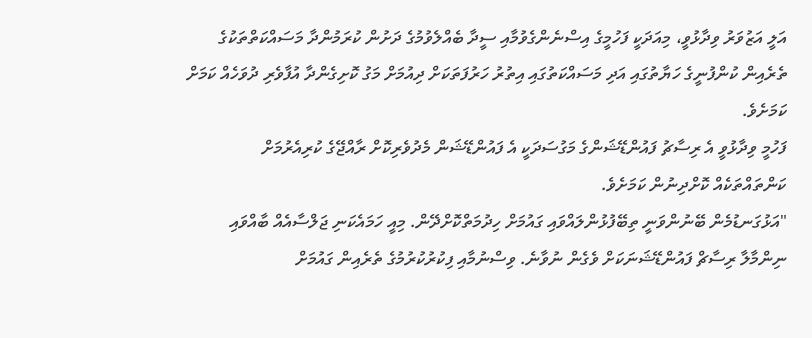އަލީ އަޒުވަރު ވިދާޅުވީ، މިއަދަކީ ފަހުމީގެ އިސްނެންގެވުމާއި ސީދާ ބެއްލެވުމުގެ ދަށުން ކުރަމުންދާ މަސައްކަތްތަކުގެ ތެރެއިން ކުންފުނީގެ ހަޔާތުގައި އަދި މަސައްކަތުގައި އިތުރު ހަރުފަތަކަށް ދިއުމަށް މަގު ކޮށިގެންދާ އުފާވެރި ދުވަހެއް ކަމަށް ކަމަށެވެ.
ފަހުމީ ވިދާޅުވީ އެ ރިސާޗު ފައުންޑޭޝަންގެ މަގުސަދަކީ އެ ފައުންޑޭޝަން މެދުވެރިކޮށް ރާއްޖޭގެ ކުރިއެރުމަށް ކަންތައްތަކެއް ކޮށްދިނުން ކަމަށެވެ.
"އަޅުގަނޑުމެން ބޭނުންވަނީ ތިބޭފުޅުންލައްވައި ގައުމަށް ހިދުމަތްކޮށްދޭން. މިއީ ހަމައެކަނި ޖަލްސާއެއް ބާއްވައި ނިންމާލާ ރިސާޗް ފައުންޑޭޝަނަކަށް ވެގެން ނުވާނެ. ވިސްނުމާއި ފިކުރުކުރުމުގެ ތެރެއިން ގައުމަށް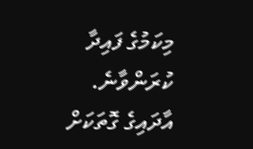މިކަމުގެ ފައިދާ ކުރަންވާނެ. އާދައިގެ ގޮތަކަށް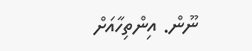ނޫން. އިންތިހާއަށް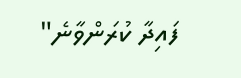ފައިދާ ކުރަންވާނެ"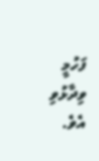ފަހުމީ ވިދާޅުވި އެވެ.